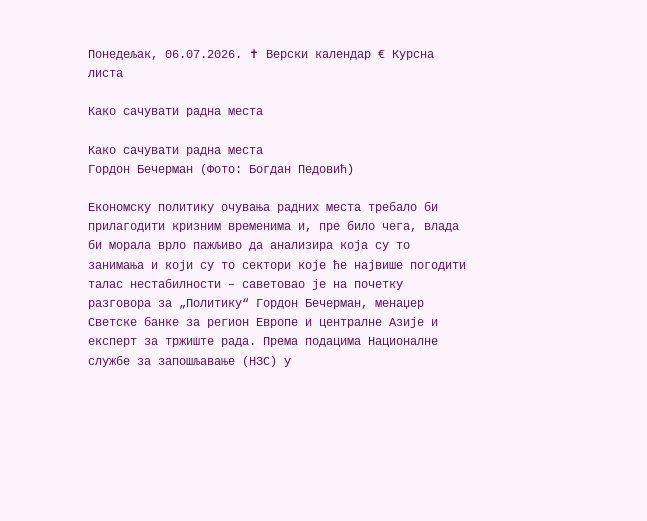Понедељак, 06.07.2026. ✝ Верски календар € Курсна листа

Како сачувати радна места

Како сачувати радна места
Гордон Бечерман (Фото: Богдан Педовић)

Економску политику очувања радних места требало би прилагодити кризним временима и, пре било чега, влада би морала врло пажљиво да анализира која су то занимања и који су то сектори које ће највише погодити талас нестабилности – саветовао је на почетку разговора за „Политику“ Гордон Бечерман, менаџер Светске банке за регион Европе и централне Азије и експерт за тржиште рада. Према подацима Националне службе за запошљавање (НЗС) у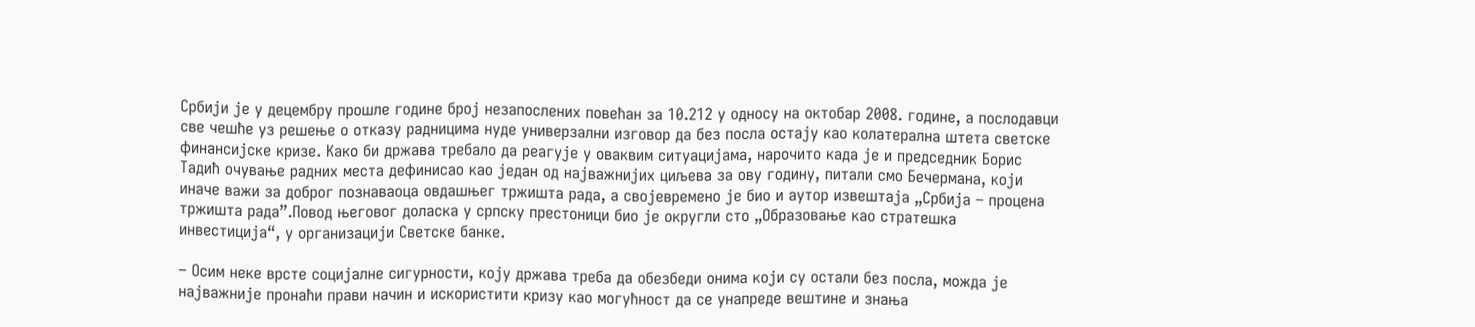Србији је у децембру прошле године број незапослених повећан за 10.212 у односу на октобар 2008. године, а послодавци све чешће уз решење о отказу радницима нуде универзални изговор да без посла остају као колатерална штета светске финансијске кризе. Како би држава требало да реагује у оваквим ситуацијама, нарочито када је и председник Борис Тадић очување радних места дефинисао као један од најважнијих циљева за ову годину, питали смо Бечермана, који иначе важи за доброг познаваоца овдашњег тржишта рада, а својевремено је био и аутор извештаја „Србија – процена тржишта рада”.Повод његовог доласка у српску престоници био је округли сто „Образовање као стратешка инвестиција“, у организацији Светске банке.

– Осим неке врсте социјалне сигурности, коју држава треба да обезбеди онима који су остали без посла, можда је најважније пронаћи прави начин и искористити кризу као могућност да се унапреде вештине и знања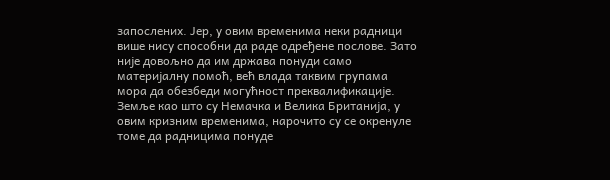запослених. Јер, у овим временима неки радници више нису способни да раде одређене послове. Зато није довољно да им држава понуди само материјалну помоћ, већ влада таквим групама мора да обезбеди могућност преквалификације. Земље као што су Немачка и Велика Британија, у овим кризним временима, нарочито су се окренуле томе да радницима понуде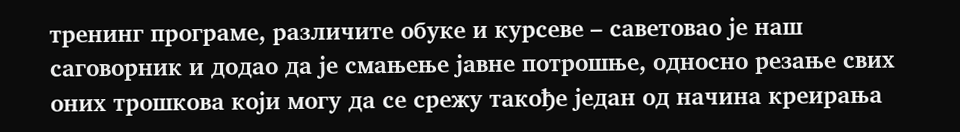тренинг програме, различите обуке и курсеве – саветовао је наш саговорник и додао да је смањење јавне потрошње, односно резање свих оних трошкова који могу да се срежу такође један од начина креирања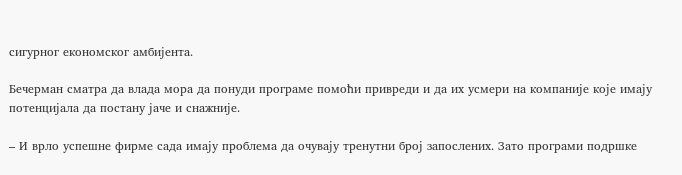сигурног економског амбијента.

Бечерман сматра да влада мора да понуди програме помоћи привреди и да их усмери на компаније које имају потенцијала да постану јаче и снажније.

– И врло успешне фирме сада имају проблема да очувају тренутни број запослених. Зато програми подршке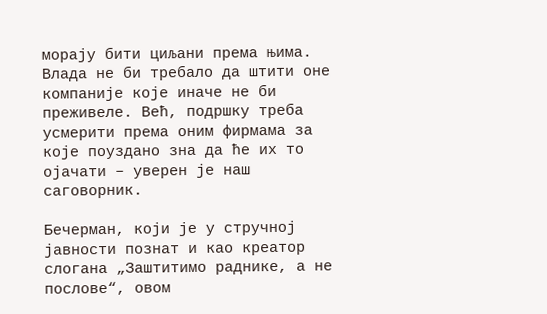морају бити циљани према њима. Влада не би требало да штити оне компаније које иначе не би преживеле. Већ, подршку треба усмерити према оним фирмама за које поуздано зна да ће их то ојачати – уверен је наш саговорник.

Бечерман, који је у стручној јавности познат и као креатор слогана „Заштитимо раднике, а не послове“, овом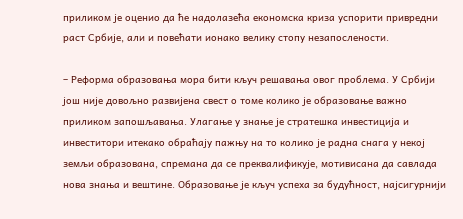приликом је оценио да ће надолазећа економска криза успорити привредни раст Србије, али и повећати ионако велику стопу незапослености.

– Реформа образовања мора бити кључ решавања овог проблема. У Србији још није довољно развијена свест о томе колико је образовање важно приликом запошљавања. Улагање у знање је стратешка инвестиција и инвеститори итекако обраћају пажњу на то колико је радна снага у некој земљи образована, спремана да се преквалификује, мотивисана да савлада нова знања и вештине. Образовање је кључ успеха за будућност, најсигурнији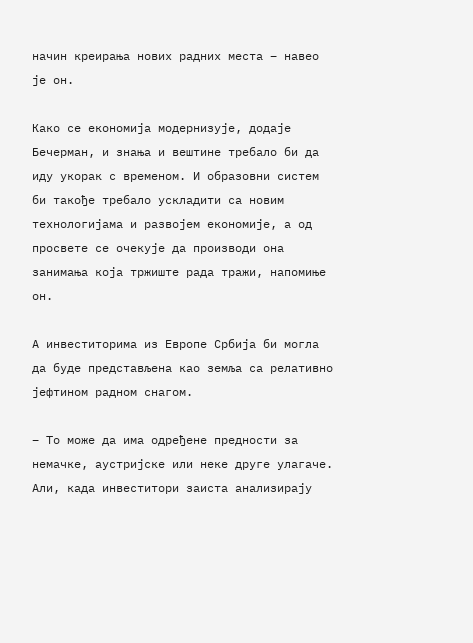начин креирања нових радних места – навео је он.

Како се економија модернизује, додаје Бечерман, и знања и вештине требало би да иду укорак с временом. И образовни систем би такође требало ускладити са новим технологијама и развојем економије, а од просвете се очекује да производи она занимања која тржиште рада тражи, напомиње он.

А инвеститорима из Европе Србија би могла да буде представљена као земља са релативно јефтином радном снагом.

– То може да има одређене предности за немачке, аустријске или неке друге улагаче. Али, када инвеститори заиста анализирају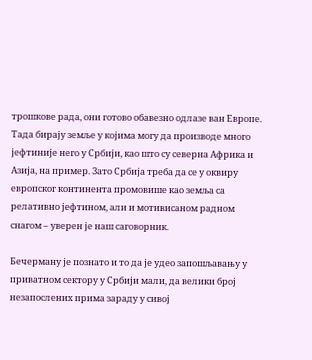трошкове рада, они готово обавезно одлазе ван Европе. Тада бирају земље у којима могу да производе много јефтиније него у Србији, као што су северна Африка и Азија, на пример. Зато Србија треба да се у оквиру европског континента промовише као земља са релативно јефтином, али и мотивисаном радном снагом – уверен је наш саговорник.

Бечерману је познато и то да је удео запошљавању у приватном сектору у Србији мали, да велики број незапослених прима зараду у сивој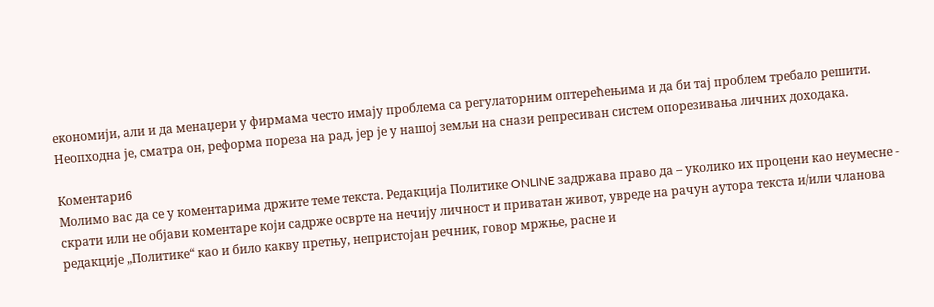економији, али и да менаџери у фирмама често имају проблема са регулаторним оптерећењима и да би тај проблем требало решити. Неопходна је, сматра он, реформа пореза на рад, јер је у нашој земљи на снази репресиван систем опорезивања личних доходака.

Коментари6
Молимо вас да се у коментарима држите теме текста. Редакција Политике ONLINE задржава право да – уколико их процени као неумесне - скрати или не објави коментаре који садрже осврте на нечију личност и приватан живот, увреде на рачун аутора текста и/или чланова редакције „Политике“ као и било какву претњу, непристојан речник, говор мржње, расне и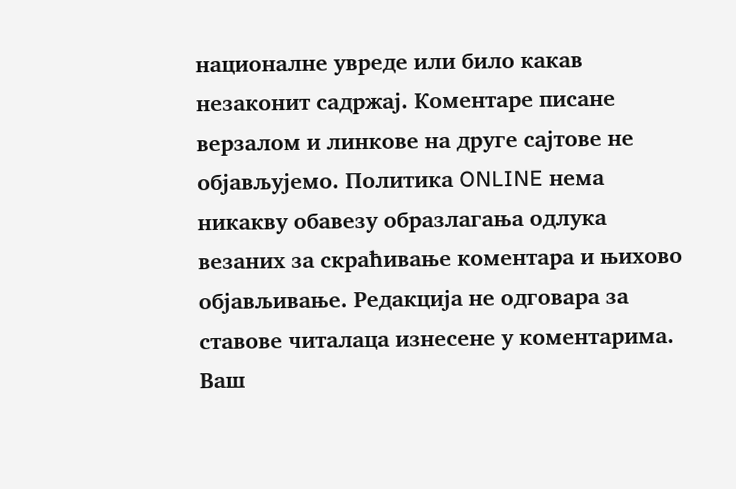националне увреде или било какав незаконит садржај. Коментаре писане верзалом и линкове на друге сајтове не објављујемо. Политика ONLINE нема никакву обавезу образлагања одлука везаних за скраћивање коментара и њихово објављивање. Редакција не одговара за ставове читалаца изнесене у коментарима. Ваш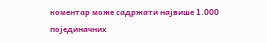коментар може садржати највише 1.000 појединачних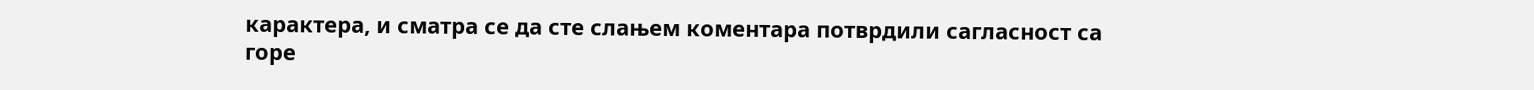карактера, и сматра се да сте слањем коментара потврдили сагласност са горе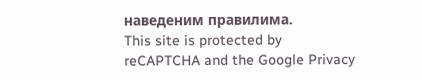наведеним правилима.
This site is protected by reCAPTCHA and the Google Privacy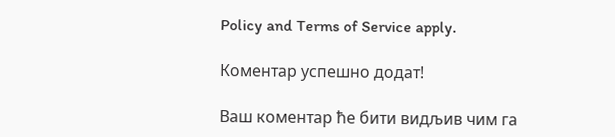Policy and Terms of Service apply.

Комeнтар успeшно додат!

Ваш комeнтар ћe бити видљив чим га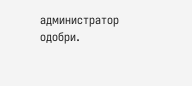администратор одобри.